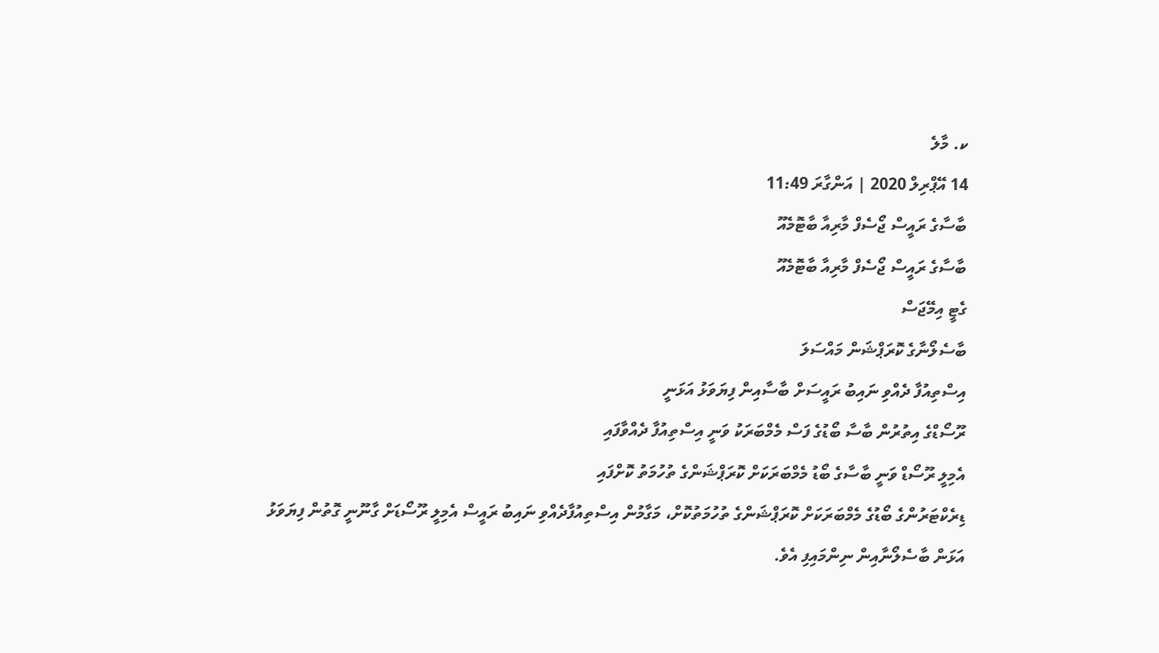ކ. މާލެ
14 އޭޕްރިލް 2020 | އަންގާރަ 11:49
ބާސާގެ ރައީސް ޖޯސެފް މާރިއާ ބާޓޮމެއޫ
ބާސާގެ ރައީސް ޖޯސެފް މާރިއާ ބާޓޮމެއޫ
ގެޓީ އިމޭޖަސް
ބާސެލޯނާގެ ކޮރަޕްޝަން މައްސަލަ
އިސްތިއުފާ ދެއްވި ނައިބު ރައީސަށް ބާސާއިން ފިޔަވަޅު އަޅަނީ
ރޫސޯޑްގެ އިތުރުން ބާސާ ބޯޑުގެ ފަސް މެމްބަރަކު ވަނީ އިސްތިއުފާ ދެއްވާފައި
އެމިލީ ރޫސޯޑް ވަނީ ބާސާގެ ބޯޑު މެމްބަރަކަށް ކޮރަޕްޝަންގެ ތުހުމަތު ކޮށްފައި
ޑިރެކްޓަރުންގެ ބޯޑުގެ މެމްބަރަކަށް ކޮރަޕްޝަންގެ ތުހުމަތުކޮށް، މަގާމުން އިސްތިއުފާދެއްވި ނައިބު ރައީސް އެމިލީ ރޫސޯޑަށް ގާނޫނީ ގޮތުން ފިޔަވަޅު އަޅަން ބާސެލޯނާއިން ނިންމައިފި އެވެ.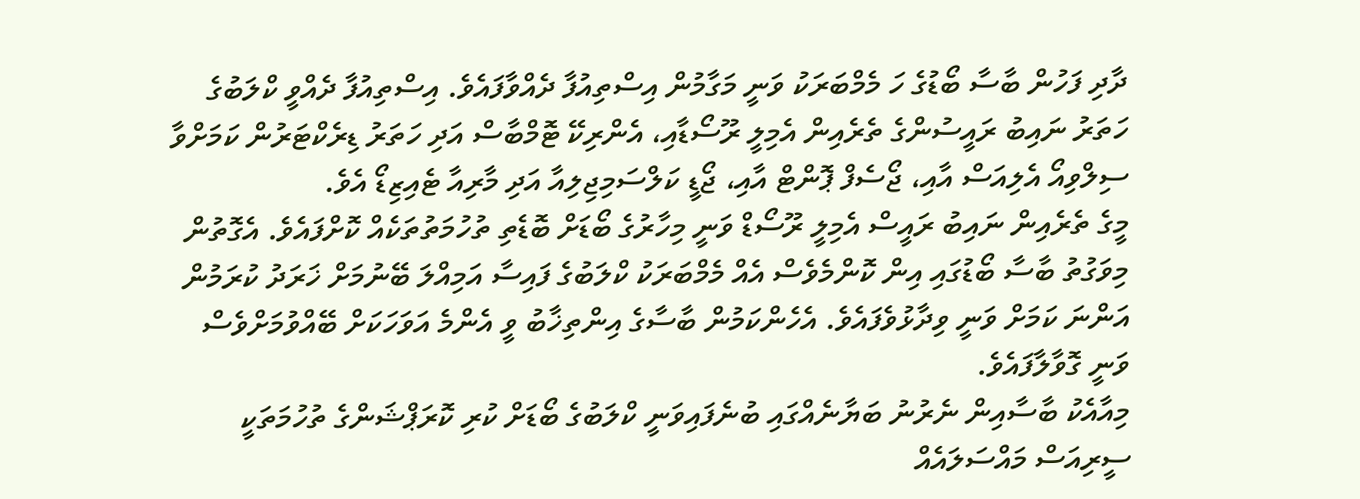ދާދި ފަހުން ބާސާ ބޯޑުގެ ހަ މެމްބަރަކު ވަނީ މަގާމުން އިސްތިއުފާ ދެއްވާފައެވެ. އިސްތިއުފާ ދެއްވީ ކްލަބުގެ ހަތަރު ނައިބު ރައީސުންގެ ތެރެއިން އެމިލީ ރޫސޯޑާއި، އެންރިކޭ ޓޮމްބާސް އަދި ހަތަރު ޑިރެކްޓަރުން ކަމަށްވާ ސިލްވިއޯ އެލިއަސް އާއި، ޖޯސެފް ޕޮންޓް އާއި، ޖޯޑީ ކަލްސަމިޖިލިއާ އަދި މާރިއާ ޓެއިޒިޑޯ އެވެ.
މީގެ ތެރެއިން ނައިބު ރައީސް އެމިލީ ރޫސޯޑް ވަނީ މިހާރުގެ ބޯޑަށް ބޮޑެތި ތުހުމަތުތަކެއް ކޮށްފައެވެ. އެގޮތުން މިވަގުތު ބާސާ ބޯޑުގައި އިން ކޮންމެވެސް އެއް މެމްބަރަކު ކްލަބުގެ ފައިސާ އަމިއްލަ ބޭނުމަށް ޚަރަދު ކުރަމުން އަންނަ ކަމަށް ވަނީ ވިދާޅުވެފައެވެ. އެހެންކަމުން ބާސާގެ އިންތިޚާބު ވީ އެންމެ އަވަހަކަށް ބޭއްވުމަށްވެސް ވަނީ ގޮވާލާފައެވެ.
މިއާއެކު ބާސާއިން ނެރުނު ބަޔާނެއްގައި ބުނެފައިވަނީ ކްލަބުގެ ބޯޑަށް ކުރި ކޮރަޕްޝަންގެ ތުހުމަތަކީ ސީރިއަސް މައްސަލައެއް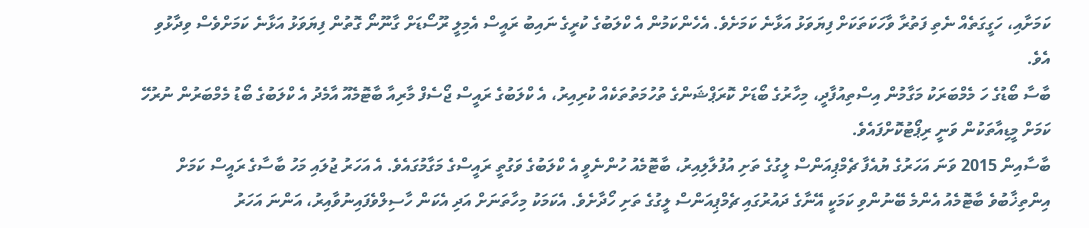ކަމަށާއި، ހަގީގަތެއް ނެތި ފަތުރާ ވާހަކަތަކަށް ފިޔަވަޅު އަޅާނެ ކަމަށެވެ. އެހެންކަމުން އެ ކްލަބުގެ ކުރީގެ ނައިބު ރައީސް އެމިލީ ރޫސޯޑަށް ގާނޫނޯ ގޮތުން ފިޔަވަޅު އަޅާނެ ކަމަށްވެސް ވިދާޅުވި އެވެ.
ބާސާ ބޯޑުގެ ހަ މެމްބަރަކު މަގާމުން އިސްތިއުފާދީ، މިހާރުގެ ބޯޑަށް ކޮރަޕްޝަންގެ ތުހުމަތުތަކެއް ކުރިއިރު، އެ ކްލަބުގެ ރައީސް ޖޯސެފް މާރިއާ ބާޓޮމެއޫ އާމެދު އެ ކްލަބުގެ ބޯޑު މެމްބަރުން ނުރުހޭ ކަމަށް މީޑިއާތަކުން ވަނީ ރިޕޯޓުކޮށްފައެވެ.
ބާސާއިން 2015 ވަނަ އަހަރުގެ ޔުއެފާ ޗެމްޕިއަންސް ލީގުގެ ތަށި އުފުލާލިއިރު، ބާޓޮމެއު ހުންނެވީ އެ ކްލަބުގެ ވަގުތީ ރައީސްގެ މަގާމުގައެވެ. އެ އަހަރު ޖުލައި މަހު ބާސާގެ ރައީސް ކަމަށް އިންތިޚާބުވެ ބާޓޮމެއު އެންމެ ބޭނުންވި ކަމަކީ އޭނާގެ ދައުރުގައި ޗެމްޕިއަންސް ލީގުގެ ތަށި ހޯދާށެވެ. އެކަމަކު މިހާތަނަށް އަދި އެކަން ހާސިލްވެފައިނުވާއިރު، އަންނަ އަހަރު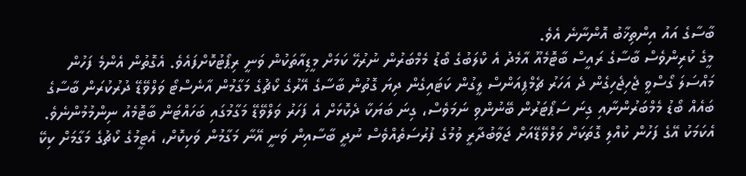ބާސާގެ އައު އިންތިޚާބު އޮންނާނެ އެވެ.
މީގެ ކުރިންވެސް ބާސާގެ ރައީސް ބާޓޮމެއޫ އާމެދު އެ ކްލަބުގެ ބޯޑު މެމްބަރުން ނުރުހޭ ކަމަށް މީޑިއާތަކުން ވަނީ ރިޕޯޓުކޮށްފައެވެ. އެގޮތުން އެންމެ ފަހުން މައްސަލަ ގޯސްވީ ޖެހިޖެހިގެން ދެ އަހަރު ޗެމްޕިއަންސް ލީގުން ކަޓައިގެން ދިޔަ ގޮތުން ބާސާގެ އޭރުގެ ކޯޗުގެ މަގާމުން އާނެސްޓޯ ވަލްވޭޑޭ ދުރުކުރަން ބާސާގެ ބައެއް ބޯޑު މެމްބަރުންނާއި ގިނަ ސަޕޯޓަރުން ބޭނުންވި ނަމަވެސް، ގިނަ ބަޔަކާ ދެކޮޅަށް އެ ފަހަރު ވަލްވޭޑޭ މަގާމުގައި ބަހައްޓަން ބާޓޮމެއު ނިންމުމުންނެވެ. އެކަމަކު އޭގެ ފަހުން ކުއްލި ގޮތަކަށް ވަލްވޭޑޭއަށް ޖަވާބުދާރީ ވުމުގެ ފުރުސަތެއްވެސް ނުދީ ބާސާއިން ވަނީ އޭނާ މަގާމުން ވަކިކޮށް، އެޓީމުގެ ކޯޗުގެ މަގާމަށް ކިކޭ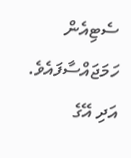ސެޓިއެން ހަމަޖައްސާފައެވެ.
އަދި އޭގެ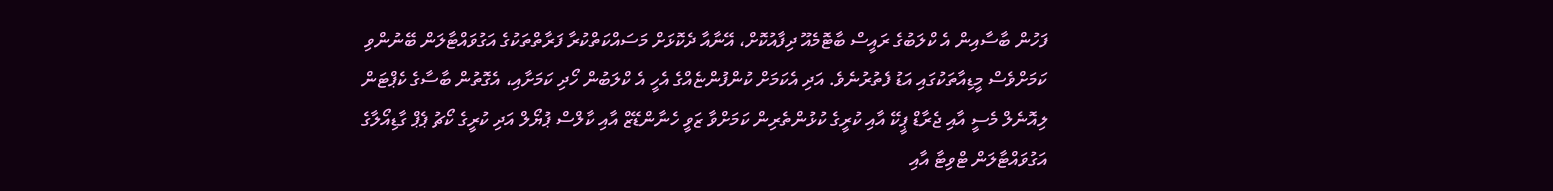ފަހުން ބާސާއިން އެ ކްލަބުގެ ރައީސް ބާޓޮމެއޫ ދިފާއުކޮށް، އޭނާއާ ދެކޮޅަށް މަސައްކަތްކުރާ ފަރާތްތަކުގެ އަގުވައްޓާލަން ބޭނުންވި ކަމަށްވެސް މީޑިއާތަކުގައި އަޑު ފެތުރުނެވެ. އަދި އެކަމަށް ކުންފުންޏެއްގެ އެހީ އެ ކްލަބުން ހޯދި ކަމަށާއި، އެގޮތުން ބާސާގެ ކެޕްޓަން ލިއޮނެލް މެސީ އާއި ޖެރާޑް ޕީކޭ އާއި ކުރީގެ ކުޅުންތެރިން ކަމަށްވާ ޒަވީ ހެނާންޑޭޒް އާއި ކާލްސް ޕުޔޯލް އަދި ކުރީގެ ކޯޗު ޕެޕް ގާޑިއޯލާގެ އަގުވައްޓާލަން ޓްވިޓާ އާއި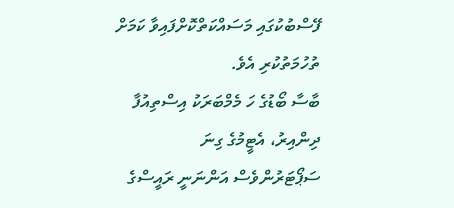ފޭސްބުކުގައި މަސައްކަތްކޮށްފައިވާ ކަމަށް ތުހުމަތުކުރި އެވެ.
ބާސާ ބޯޑުގެ ހަ މެމްބަރަކު އިސްތިއުފާ ދިންއިރު، އެޓީމުގެ ގިނަ ސަޕޯޓަރުންވެސް އަންނަނީ ރައީސްގެ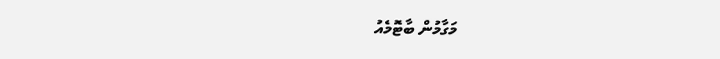މަގާމުން ބާޓޮމެއު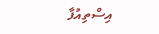އިސްތިއުފާ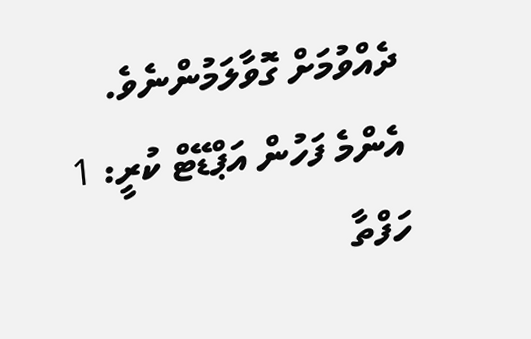ދެއްވުމަށް ގޮވާލަމުންނެވެ.
އެންމެ ފަހުން އަޕްޑޭޓް ކުރީ: 1 ހަފްތާ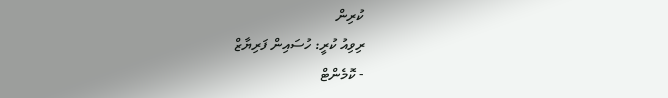ކުރިން
ރިވިއު ކުރީ: ހުސައިން ފަރިޔާޒް
- ކޮމެންޓް